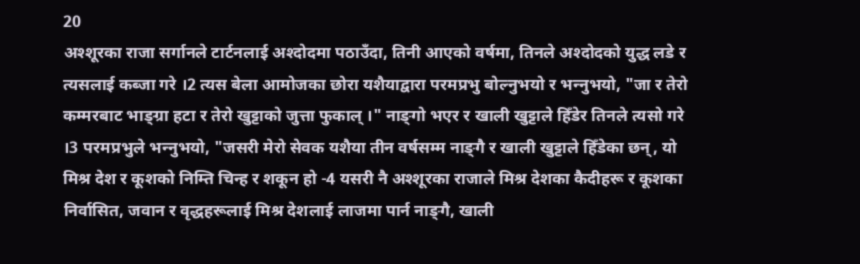20
अश्शूरका राजा सर्गानले टार्टनलाई अश्दोदमा पठाउँदा, तिनी आएको वर्षमा, तिनले अश्दोदको युद्ध लडे र त्‍यसलाई कब्जा गरे ।2 त्‍यस बेला आमोजका छोरा यशैयाद्वारा परमप्रभु बोल्नुभयो र भन्‍नुभयो, "जा र तेरो कम्मरबाट भाङ्‌ग्रा हटा र तेरो खुट्टाको जुत्ता फुकाल् ।" नाङ्‌गो भएर र खाली खुट्टाले हिँडेर तिनले त्‍यसो गरे ।3 परमप्रभुले भन्‍नुभयो, "जसरी मेरो सेवक यशैया तीन वर्षसम्म नाङ्‌गै र खाली खुट्टाले हिँडेका छन्, यो मिश्र देश र कूशको निम्ति चिन्ह र शकून हो -4 यसरी नै अश्शूरका राजाले मिश्र देशका कैदीहरू र कूशका निर्वासित, जवान र वृद्धहरूलाई मिश्र देशलाई लाजमा पार्न नाङ्‌गै, खाली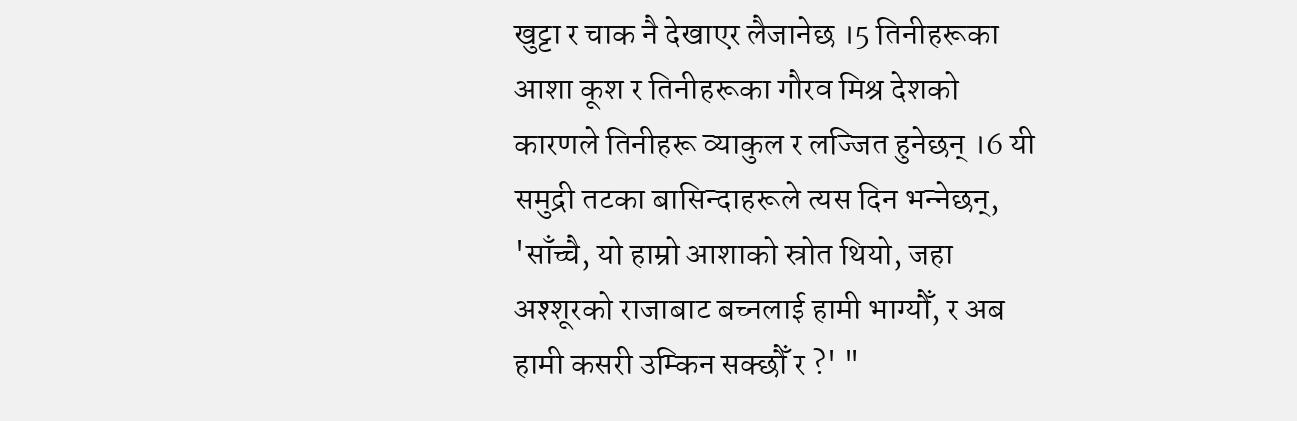खुट्टा र चाक नै देखाएर लैजानेछ ।5 तिनीहरूका आशा कूश र तिनीहरूका गौरव मिश्र देशको कारणले तिनीहरू व्याकुल र लज्‍जित हुनेछन् ।6 यी समुद्री तटका बासिन्‍दाहरूले त्‍यस दिन भन्‍नेछन्, 'साँच्‍चै, यो हाम्रो आशाको स्रोत थियो, जहा अश्शूरको राजाबाट बच्‍नलाई हामी भाग्यौँ, र अब हामी कसरी उम्किन सक्छौँ र ?' "